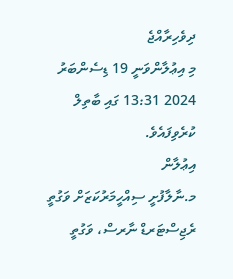ދިވެހިރާއްޖެ
މި އިޢުލާންވަނީ 19 ޑިސެންބަރު 2024 13:31 ގައި ބާތިލް ކުރެވިފައެވެ.
އިޢުލާން
މ.ނާލާފުށީ ސިއްހީމަރުކަޒަށް ވަގުތީ ރެޖިސްޓަރޑް ނާރސް، ވަގުތީ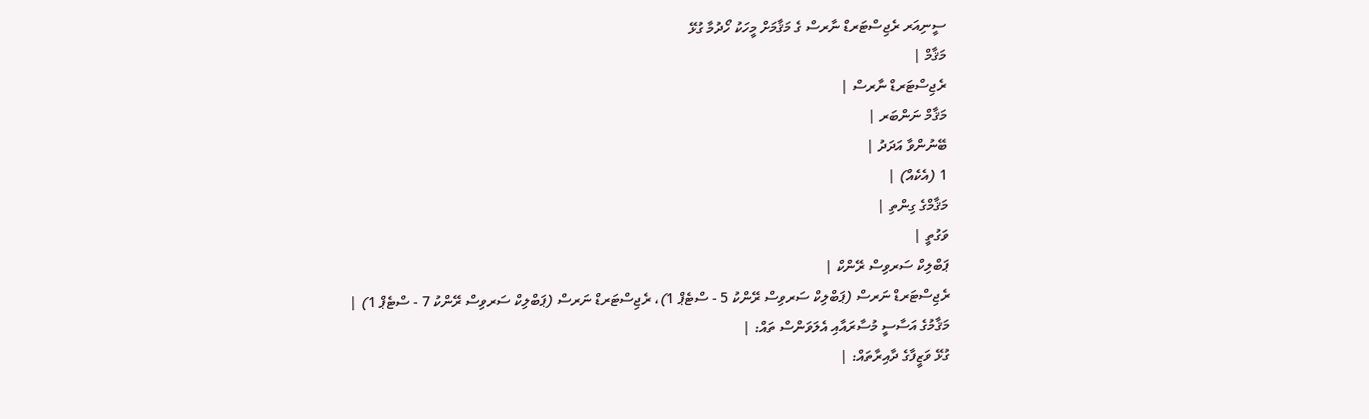ސީނިއަރ ރެޖިސްޓަރޑް ނާރސް ގެ މަޤާމަށް މީހަކު ހޯދުމާ ގުޅޭ
މަޤާމް |
ރެޖިސްޓަރޑް ނާރސް |
މަޤާމް ނަންބަރ |
ބޭނުންވާ އަދަދު |
1 (އެކެއް) |
މަޤާމްގެ ގިންތި |
ވަގުތީ |
ޕަބްލިކް ސަރވިސް ރޭންކް |
ރެޖިސްޓަރޑް ނަރސް (ޕަބްލިކް ސަރވިސް ރޭންކު 5 - ސްޓެޕް 1)، ރެޖިސްޓަރޑް ނަރސް (ޕަބްލިކް ސަރވިސް ރޭންކު 7 - ސްޓެޕް 1) |
މަޤާމުގެ އަސާސީ މުސާރައާއި އެލަވަންސް ތައް: |
ގުޅޭ ވަޒީފާގެ ދާއިރާތައް: |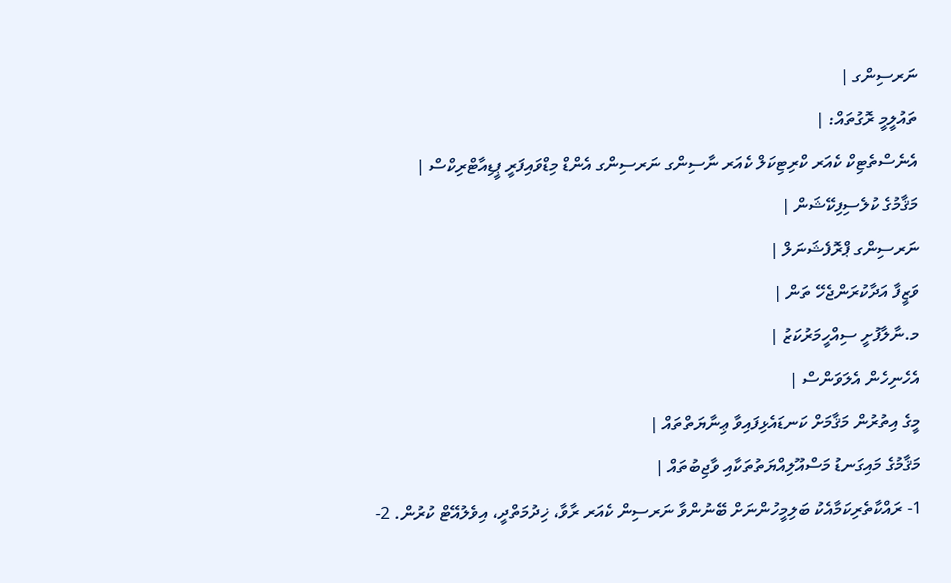ނަރސިންގ |
ތައުލީމީ ރޮގުތައް: |
އެނެސްތެޓިކް ކެއަރ ކްރިޓިކަލް ކެއަރ ނާސިންގ ނަރސިންގ އެންޑް މިޑްވައިފަރީ ޕީޑިއާޓްރިކްސް |
މަޤާމުގެ ކުލެސިފިކޭޝަން |
ނަރސިންގ ޕްރޮފެޝަނަލް |
ވަޒީފާ އަދާކުރަންޖެހޭ ތަން |
މ.ނާލާފުށީ ސިއްހީމަރުކަޒު |
އެހެނިހެން އެލަވަންސް |
މީގެ އިތުރުން މަޤާމަށް ކަނޑައެޅިފައިވާ ޢިނާޔަތްތައް |
މަޤާމުގެ މައިގަނޑު މަސްއޫލިއްޔަތުތަކާއި ވާޖިބުތައް |
1- ރައްކާތެރިކަމާއެކު ބަލިމީހުންނަށް ބޭނުންވާ ނަރސިން ކެއަރ ރާވާ، ޚިދުމަތްދީ، އިވެލުއޭޓް ކުރުން. 2-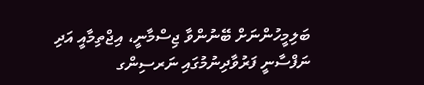ބަލިމީހުންނަށް ބޭނުންވާ ޖިސްމާނީ، އިޖްތިމާއީ އަދި ނަފްސާނީ ފަރުވާދިނުމުގައި ނަރސިންގ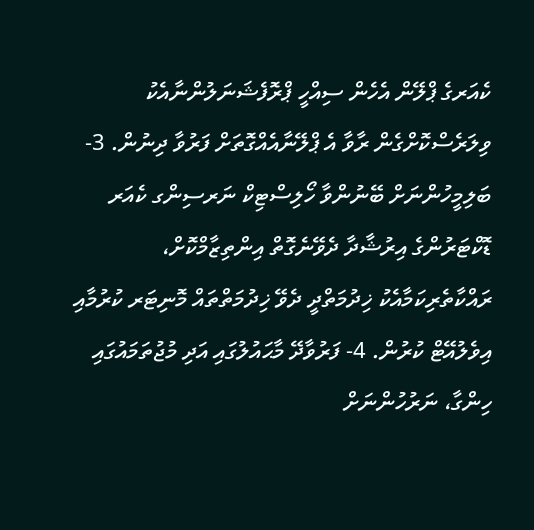ކެއަރގެ ޕްލޭން އެހެން ސިއްހީ ޕްރޮފެޝަނަލުންނާއެކު ވިލަރެސްކޮށްގެން ރާވާ އެ ޕްލޭނާއެއްގޮތަށް ފަރުވާ ދިނުން. 3- ބަލިމީހުންނަށް ބޭނުންވާ ހޯލިސްޓިކް ނަރސިންގ ކެއަރ ޑޮކްޓަރުންގެ އިރުޝާދާ ދެވޭނެގޮތް އިންތިޒާމްކޮށް، ރައްކާތެރިކަމާއެކު ޚިދުމަތްދީ ދެވޭ ޚިދުމަތްތައް މޮނިޓަރ ކުރުމާއި އިވެލުއޭޓް ކުރުން. 4- ފަރުވާދޭ މާޙައުލުގައި އަދި މުޖުތަމައުގައި ހިންގާ، ނަރުހުންނަށް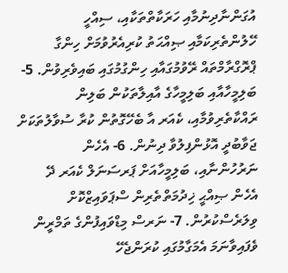އުގަންނާދިނުމާއި ހަރަކާތްތަކާއި، ސިއްހީ ހޭލުންތެރިކަމާއި ޞިއްޙަތު ކުރިއެރުވުމަށް ހިންގާ ޕްރޮގްރާމްތައް ރޭވުމުގައާއި ހިންގުމުގައި ބައިވެރިވުން. 5- ބަލިމީހާއާއި ބަލިމީހާގެ އާއިލާތަކުން ބަލިން ރައްކާތެރިވުމާއި، ކެއަރ އާ ބެހޭގޮތުން ކުރާ ސުވާލުތަކަށް ޖަވާބުދީ އޮޅުންފިލުވާ ދިނުން. 6- އެހެން ނަރުހުންނާއި، ބަލިމީހާއަށް ޕަރސަނަލް ކެއަރ ދޭ އެހެން ޞިއްޙީ ޚިދުމަތްތެރިން ސްޕަވައިޒްކޮށް ވިލަރެސްކުރުން. 7- ނަރސް މިޑްވައިފުންގެ ތަމްރީން ވެފައިވާނަމަ އެމަގާމުގައި ކުރަންޖެހޭ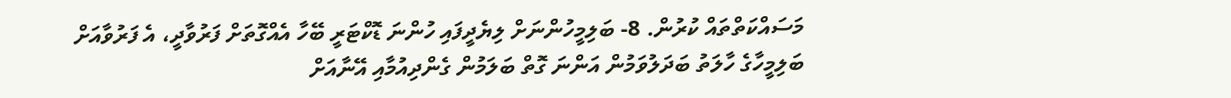މަސައްކަތްތައް ކުރުން. 8- ބަލިމީހުންނަށް ލިޔެދީފައި ހުންނަ ޑޮކްޓަރީ ބޭހާ އެއްގޮތަށް ފަރުވާދީ، އެ ފަރުވާއަށް ބަލިމީހާގެ ހާލަތު ބަދަލުވަމުން އަންނަ ގޮތް ބަލަމުން ގެންދިއުމާއި އޭނާއަށް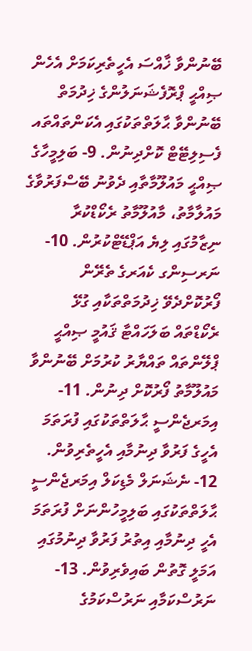ބޭނުންވާ ޚާއްސަ އެހީތެރިކަމަށް އެހެން ޞިއްޙީ ޕްރޮފެޝަނަލުންގެ ޚިދުމަތް ބޭނުންވާ ޙާލަތްތަކުގައި އެކަންތައްތައ ފެސިލިޓޭޓް ކޮށްދިނުން. 9- ބަލިމީހާގެ ޞިއްޙީ މައުލޫމާތާއި ދެވުނު ބޭސްފަރުވާގެ މައުލާމާތު، މާއުލޫމާތު ރެކޯޑްކުރާ ނިޒާމުގައި ލިޔެ އަޕްޑޭޓްކުރުން. 10- ނަރސިންގ ކެއަރގެ ތެރޭން ފޯރުކޮށްދެވޭ ޚިދުމަތްތަކާއި ގުޅޭ ރެކޯޑްތައް ބަލަހައްޓާ ޤައުމީ ޞިއްޙީ ޕްލޭންތައް ތައްޔާރު ކުރުމަށް ބޭނުންވާ މައުލޫމާތު ފޯރުކޮށް ދިނުން. 11- އިމަރޖެންސީ ޙާލަތްތަކުގައި ފުރަތަމަ އެހީގެ ފަރުވާ ދިނުމާއި އެހީތެރިވުން. 12- ނެޝަނަލް މެޑިކަލް އިމަރޖެންސީ ޙާލަތްތަކުގައި ބަލިމީހުންނަށް ފުރަތަމަ އެހީ ދިނުމާއި އިތުރު ފަރުވާ ދިނުމުގައި އަމަލީ ގޮތުން ބައިވެރިވުން. 13- ނަރުސްކަމާއި ނަރުސްކަމުގެ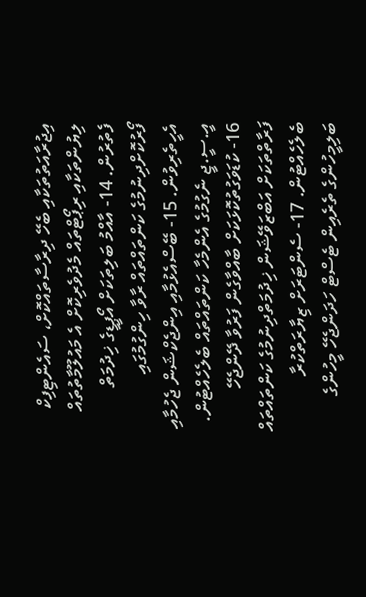އިޖުރާއަތުތަކާއި ބެހޭ ދިރާސާތައްކޮށް، ސައެންޓިފިކް ލިޔުންތަކާއި ރިޕޯޓްތައް މެދުވެރިކޮށް އެ މައުލޫމާތުތައް ފެތުރުން. 14- އާއްމު ބަލިތަކަށް އޯޕީޑީގެ ޚިދުމަތް ފޯރުކޮށްދިނުމުގެ ކަންތައްތައް ރާވާ ހިންގުމުގައި އެހީތެރިވުން. 15- ބޭސްއެޅުމާއި އިންޖެކްޝަން ޖެހުމާއި އީ.ސީ.ޖީ ނެގުމުގެ އެންމެހާ ކަންތައްތައް ބެލެހެއްޓުން. 16- ކުޑަވަގުތުކޮޅަކަށް ބާއްވާގެން ފަރުވާ ދޭންޖެހޭ ފަރާތްތަކަށް އަބްޒަވޭޝަން ޚިދުމަތްދިނުމުގެ ކަންތައްތައް ބެލެހެއްޓުން. 17- ސެންޓަރަށް ޒިޔާރަތްކުރާ ބަލިމީހުންގެ ތެރެއިން ޓެސްޓް ހަދަންޖެހޭ މީހުންގެ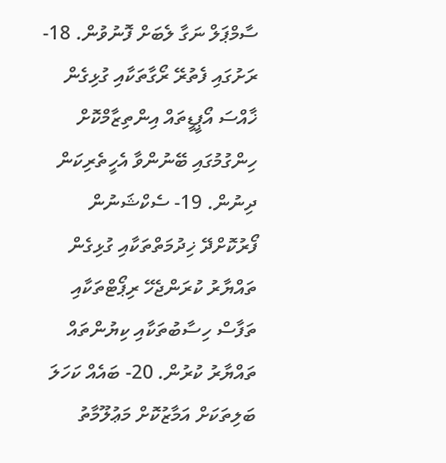ސާމްޕަލް ނަގާ ލެބަށް ފޮނުވުން. 18- ރަށުގައި ފެތުރޭ ރޯގާތަކާއި ގުޅިގެން ޚާއްސަ އޯޕީޑީތައް އިންތިޒާމްކޮށް ހިންގުމުގައި ބޭނުންވާ އެހީތެރިކަން ދިނުން. 19- ސެކްޝަނުން ފޯރުކޮށްދޭ ޚިދުމަތްތަކާއި ގުޅިގެން ތައްޔާރު ކުރަންޖެހޭ ރިޕޯޓްތަކާއި ތަފާސް ހިސާބުތަކާއި ކިޔުންތައް ތައްޔާރު ކުރުން. 20- ބައެއް ކަހަލަ ބަލިތަކަށް އަމާޒުކޮށް މަޢުލޫމާތު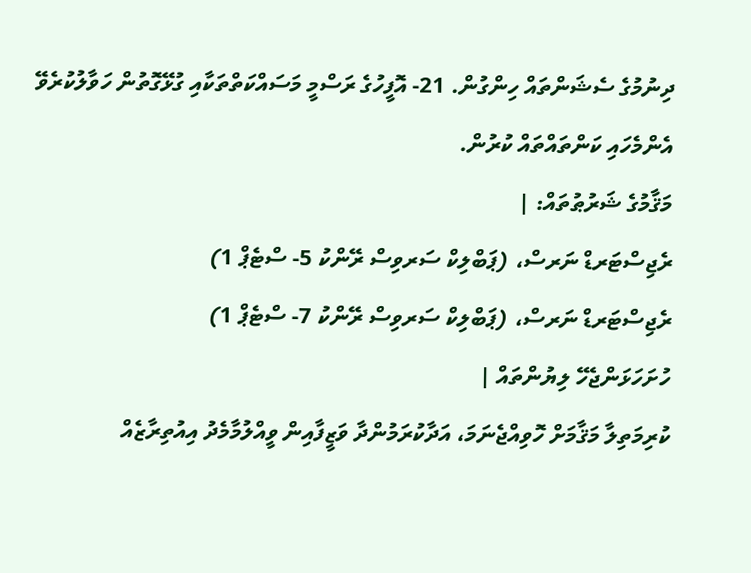ދިނުމުގެ ސެޝަންތައް ހިންގުން. 21- އޮފީހުގެ ރަސްމީ މަސައްކަތްތަކާއި ގުޅޭގޮތުން ހަވާލުކުރެވޭ އެންމެހައި ކަންތައްތައް ކުރުން.
މަޤާމުގެ ޝަރުޠުތައް: |
ރެޖިސްޓަރޑް ނަރސް، (ޕަބްލިކް ސަރވިސް ރޭންކު 5- ސްޓެޕް 1)
ރެޖިސްޓަރޑް ނަރސް، (ޕަބްލިކް ސަރވިސް ރޭންކު 7- ސްޓެޕް 1)
ހުށަހަޅަންޖެހޭ ލިޔުންތައް |
ކުރިމަތިލާ މަޤާމަށް ހޮވިއްޖެނަމަ، އަދާކުރަމުންދާ ވަޒީފާއިން ވީއްލުމާމެދު އިއުތިރާޒެއް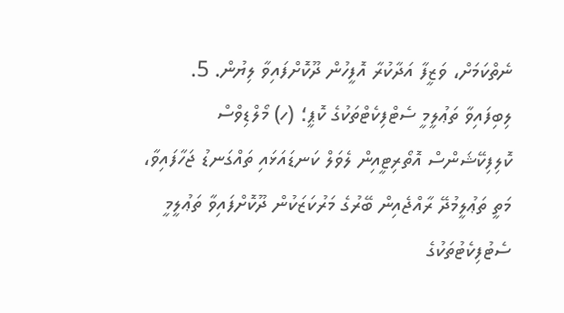ނެތްކަމަށް، ވަޒީފާ އަދާކުރާ އޮފީހުން ދޫކޮށްފައިވާ ލިޔުން. 5. ލިބިފައިވާ ތަޢުލީމީ ސެޓްފިކެޓްތަކުގެ ކޮޕީ؛ (ހ) މޯލްޑިވްސް ކޮލިފިކޭޝަންސް އޮތޯރިޓީއިން ލެވަލް ކަނޑައަޅައި ތައްގަނޑު ޖަހާފައިވާ، މަތީ ތަޢުލީމުދޭ ރާއްޖެއިން ބޭރުގެ މަރުކަޒަކުން ދޫކޮށްފައިވާ ތަޢުލީމީ ސެޓުފިކެޓުތަކުގެ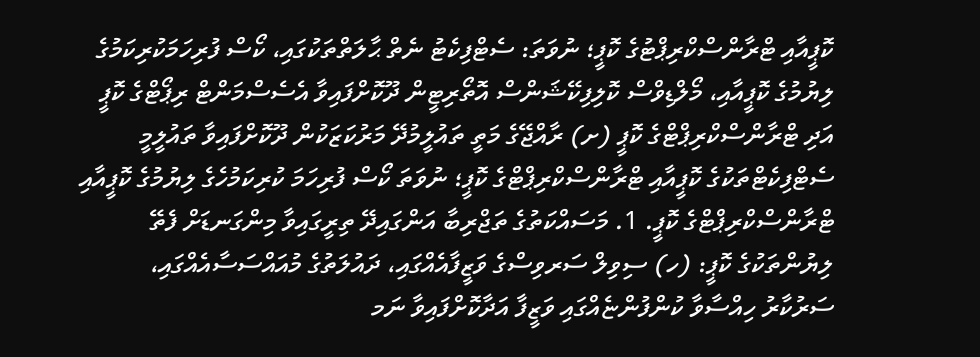ކޮޕީއާއި ޓްރާންސްކްރިޕްޓުގެ ކޮޕީ؛ ނުވަތަ: ސެޓްފިކެޓު ނެތް ޙާލަތްތަކުގައި، ކޯސް ފުރިހަމަކުރިކަމުގެ ލިޔުމުގެ ކޮޕީއާއި، މޯލްޑިވްސް ކޮލިފިކޭޝަންސް އޮތޯރިޓީން ދޫކޮށްފައިވާ އެސެސްމަންޓް ރިޕޯޓްގެ ކޮޕީ އަދި ޓްރާންސްކްރިޕްޓްގެ ކޮޕީ (ށ) ރާއްޖޭގެ މަތީ ތައުލީމުދޭ މަރުކަޒަކުން ދޫކޮށްފައިވާ ތައުލީމީ ސެޓްފިކެޓްތަކުގެ ކޮޕީއާއި ޓްރާންސްކްރިޕްޓްގެ ކޮޕީ؛ ނުވަތަ ކޯސް ފުރިހަމަ ކުރިކަމުހެގެ ލިޔުމުގެ ކޮޕީއާއި ޓްރާންސްކްރިޕްޓްގެ ކޮޕީ. 1. މަސައްކަތުގެ ތަޖްރިބާ އަންގައިދޭ ތިރީގައިވާ މިންގަނޑަށް ފެތޭ ލިޔުންތަކުގެ ކޮޕީ: (ހ) ސިވިލް ސަރވިސްގެ ވަޒީފާއެއްގައި، ދައުލަތުގެ މުއައްސަސާއެއްގައި، ސަރުކާރު ހިއްސާވާ ކުންފުންޏެއްގައި ވަޒީފާ އަދާކޮށްފައިވާ ނަމ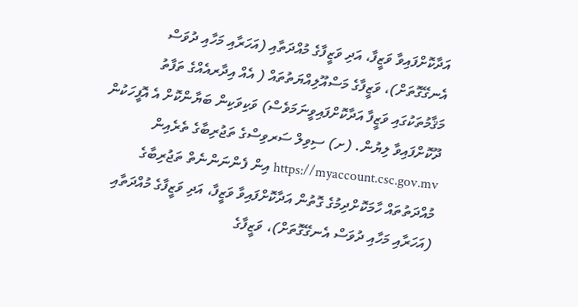އަދާކޮށްފައިވާ ވަޒީފާ، އަދި ވަޒީފާގެ މުއްދަތާއި (އަހަރާއި މަހާއި ދުވަސް އެނގޭގޮތަށް)، ވަޒީފާގެ މަސްއޫލިއްޔަތުތައް ( އެއް އިދާރއެއްގެ ތަފާތު މަޤާމުތަކުގައި ވަޒީފާ އަދާކޮށްފައިވީނަމަވެސް) ވަކިވަކިން ބަޔާންކޮށް އެ އޮފީހަކުން ދޫކޮށްފައިވާ ލިޔުން. (ށ) ސިވިލް ސަރވިސްގެ ތަޖުރިބާގެ ތެރެއިން https://myaccount.csc.gov.mv އިން ފެންނަންނެތް ތަޖުރިބާގެ މުއްދަތުތައް ހާމަކޮށްދިމުގެ ގޮތުން އަދާކޮށްފައިވާ ވަޒީފާ، އަދި ވަޒީފާގެ މުއްދަތާއި (އަހަރާއި މަހާއި ދުވަސް އެނގޭގޮތަށް)، ވަޒީފާގެ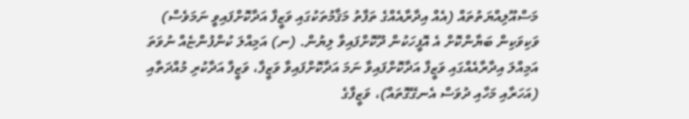މަސްއޫލިއްޔަތުތައް (އެއް އިދާރާއެއްގެ ތަފާތު މަޤާމުތަކުގައި ވަޒީފާ އަދާކޮށްފައިވީ ނަމަވެސް) ވަކިވަކިން ބަޔާންކޮށް އެ އޮފީހަކުން ދޫކޮށްފައިވާ ލިޔުން. (ނ) އަމިއްލަ ކުންފުންޏެއް ނުވަތަ އަމިއްލަ އިދާރާއެއްގައި ވަޒީފާ އަދާކޮށްފައިވާ ނަމަ އަދާކޮށްފައިވާ ވަޒީފާ، ވަޒީފާ އަދާކުރި މުއްދަތާއި (އަހަރާއި މަހާއި ދުވަސް އެނގޭގޮތައް)، ވަޒީފާގެ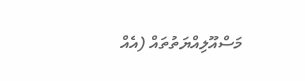މަސްއޫލިއްޔަތުތައް (އެއް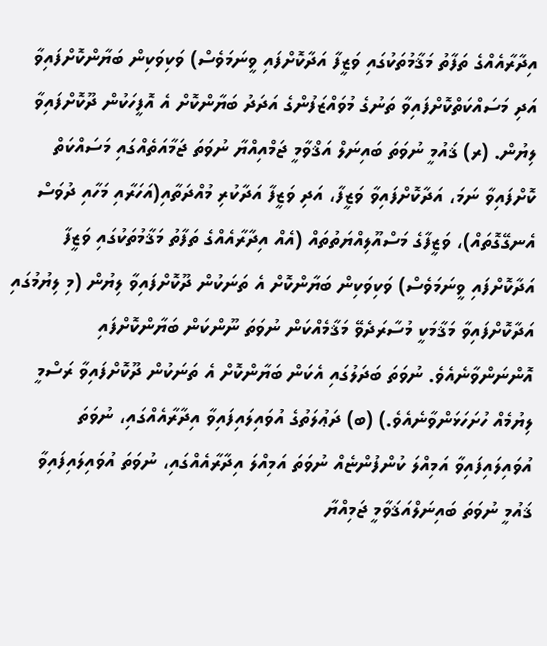އިދާރާއެއްގެ ތަފާތު މަޤާމުތަކުގައި ވަޒީފާ އަދާކޮށްފައި ވީނަމަވެސް) ވަކިވަކިން ބަޔާންކޮށްފައިވާ އަދި މަސައްކަތްކޮށްފައިވާ ތަނުގެ މުވައްޒަފުންގެ އަދަދު ބަޔާންކޮށް އެ އޮފީހަކުން ދޫކޮށްފައިވާ ލިޔުން. (ރ) ޤައުމީ ނުވަތަ ބައިނަލް އަޤްވާމީ ޖަމްއިއްޔާ ނުވަތަ ޖަމާއަތެއްގައި މަސައްކަތް ކޮށްފައިވާ ނަމަ، އަދާކޮށްފައިވާ ވަޒީފާ، އަދި ވަޒީފާ އަދާކުރި މުއްދަތާއި(އަހަރާއި މަހާއި ދުވަސް އެނގޭގޮތައް)، ވަޒީފާގެ މަސްއޫލިއްޔަތުތައް (އެއް އިދާރާއެއްގެ ތަފާތު މަޤާމުތަކުގައި ވަޒީފާ އަދާކޮށްފައި ވީނަމަވެސް) ވަކިވަކިން ބަޔާންކޮށް އެ ތަނަކުން ދޫކޮށްފައިވާ ލިޔުން (މި ލިޔުމުގައި އަދާކޮށްފައިވާ މަޤާމަކީ މުސާރަދެވޭ މަޤާމެއްކަން ނުވަތަ ނޫންކަން ބަޔާންކޮށްފައި އޮންނަންވާނެއެވެ. ނުވަތަ ބަދަލުގައި އެކަން ބަޔާންކޮށް އެ ތަނަކުން ދޫކޮށްފައިވާ ރަސްމީ ލިޔުމެއް ހުށަހަޅަންވާނެއެވެ.) (ބ) ދަޢުލަތުގެ އުވައިލައިފައިވާ އިދާރާއެއްގައި، ނުވަތަ އުވައިލައިފައިވާ އަމިއްލަ ކުންފުންޏެއް ނުވަތަ އަމިއްލަ އިދާރާއެއްގައި، ނުވަތަ އުވައިލައިފައިވާ ޤައުމީ ނުވަތަ ބައިނަލްއަޤަވާމީ ޖަމިއްޔާ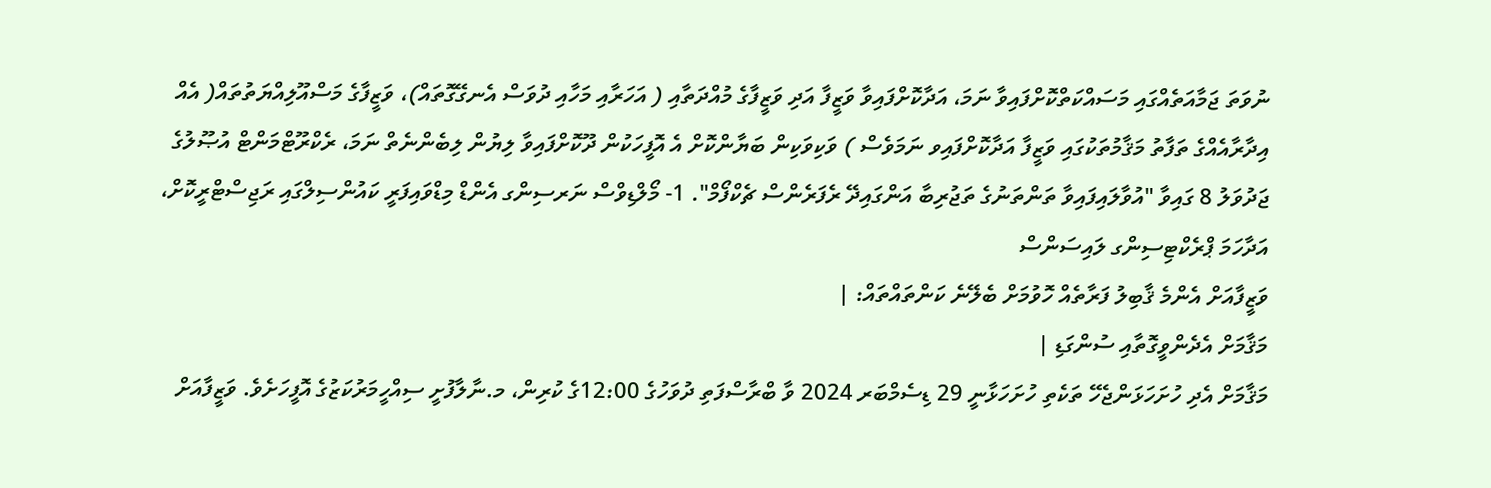ނުވަތަ ޖަމާއަތެއްގައި މަސައްކަތްކޮށްފައިވާ ނަމަ، އަދާކޮށްފައިވާ ވަޒީފާ އަދި ވަޒީފާގެ މުއްދަތާއި ( އަހަރާއި މަހާއި ދުވަސް އެނގޭގޮތައް)، ވަޒީފާގެ މަސްއޫލިއްޔަތުތައް( އެއް އިދާރާއެއްގެ ތަފާތު މަޤާމުތަކުގައި ވަޒީފާ އަދާކޮށްފައިވ ނަމަވެސް ) ވަކިވަކިން ބަޔާންކޮށް އެ އޮފީހަކުން ދޫކޮށްފައިވާ ލިޔުން ލިބެންނެތް ނަމަ، ރެކްރޫޓްމަންޓް އުޞޫލުގެ ޖަދުވަލު 8 ގައިވާ "އުވާލައިފައިވާ ތަންތަނުގެ ތަޖުރިބާ އަންގައިދޭ ރެފަރެންސް ޗެކްފޯމް". 1- މޯލްޑިވްސް ނަރސިންގ އެންޑް މިޑްވައިފަރީ ކައުންސިލްގައި ރަޖިސްޓްރީކޮށް، އަދާހަމަ ޕްރެކްޓިސިންގ ލައިސަންސް
ވަޒީފާއަށް އެންމެ ޤާބިލު ފަރާތެއް ހޮވުމަށް ބެލޭނެ ކަންތައްތައް: |
މަޤާމަށް އެދެންވީގޮތާއި ސުންގަޑި |
މަޤާމަށް އެދި ހުށަހަޅަންޖެހޭ ތަކެތި ހުށަހަޅާނީ 29 ޑިސެމްބަރ 2024 ވާ ބްރާސްފަތި ދުވަހުގެ 12:00ގެ ކުރިން، މ.ނާލާފުށީ ސިއްހީމަރުކަޒުގެ އޮފީހަށެވެ. ވަޒީފާއަށް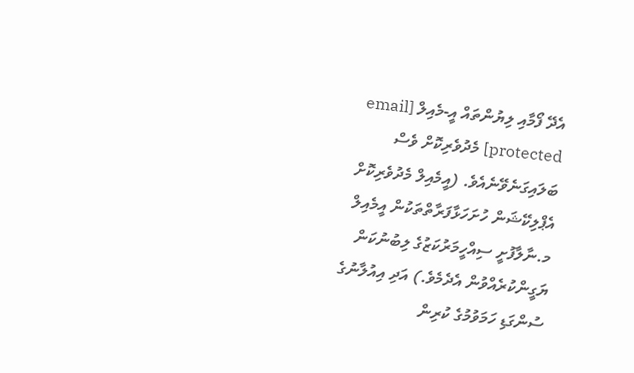އެދޭ ފޯމާއި ލިޔުންތައް އީ-މެއިލް [email protected] މެދުވެރިކޮށް ވެސް ބަލައިގަނެވޭނެއެވެ. (އީމެއިލް މެދުވެރިކޮށް އެޕްލިކޭޝަން ހުށަހަޅާފަރާތްތަކުން އީމެއިލް މ.ނާލާފުށީ ސިއްހީމަރުކަޒުގެ ލިބުނުކަން ޔަގީންކުރެއްވުން އެދެމެވެ.) އަދި އިއުލާނުގެ ސުންގަޑި ހަމަވުމުގެ ކުރިން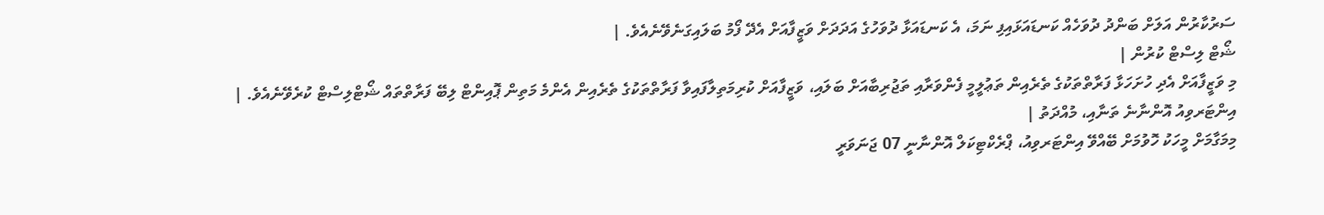ސަރުކާރުން އަލަށް ބަންދު ދުވަހެއް ކަނޑައަޅައިފި ނަމަ، އެ ކަނޑައަޅާ ދުވަހުގެ އަދަދަށް ވަޒީފާއަށް އެދޭ ފޯމު ބަލައިގަނެވޭނެއެވެ. |
ޝޯޓް ލިސްޓް ކުރުން |
މި ވަޒީފާއަށް އެދި ހުށަހަޅާ ފަރާތްތަކުގެ ތެރެއިން ތަޢުލީމީ ފެންވަރާއި ތަޖުރިބާއަށް ބަލައި، ވަޒީފާއަށް ކުރިމަތިލާފައިވާ ފަރާތްތަކުގެ ތެރެއިން އެންމެ މަތިން ޕޮއިންޓް ލިބޭ ފަރާތްތައް ޝޯޓްލިސްޓް ކުރެވޭނެއެވެ. |
އިންޓަރވިއު އޮންނާނެ ތަނާއި، މުއްދަތު |
މިމަގާމަށް މީހަކު ހޮވުމަށް ބޭއްވޭ އިންޓަރވިއު، ޕްރެކްޓިކަލް އޮންނާނީ 07 ޖަނަވަރީ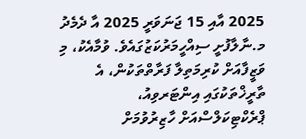2025 އާއި 15 ޖަނަވަރީ 2025 އާ ދެމެދު މ.ނާލާފުށީ ސިއްހީމަރުކަޒުގައެވެ. ވުމާއެކު، މި ވަޒީފާއަށް ކުރިމަތިލާ ފަރާތްތަކުން، އެ ތާރީޚްތަކުގައި އިންޓަރވިއު، ޕްރެކްޓިކަލްސްއަށް ހާޒިރުވުމަށް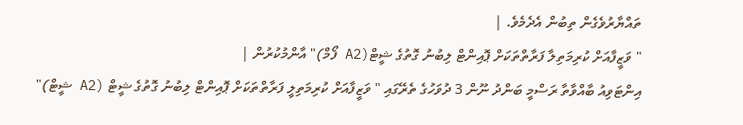ތައްޔާރުވެގެން ތިބުން އެދެމެވެ. |
" ވަޒީފާއަށް ކުރިމަތިލާ ފަރާތްތަކަށް ޕޮއިންޓް ލިބުނު ގޮތުގެ ޝީޓް(A2 ފޯމް)" އާންމުކުރުން |
އިންޓަވިއު ބާއްވާތާ ރަސްމީ ބަންދު ނޫން 3 ދުވަހުގެ ތެރޭގައި " ވަޒީފާއަށް ކުރިމަތިލީ ފަރާތްތަކަށް ޕޮއިންޓް ލިބުނު ގޮތުގެ ޝީޓް (A2 ޝީޓް)"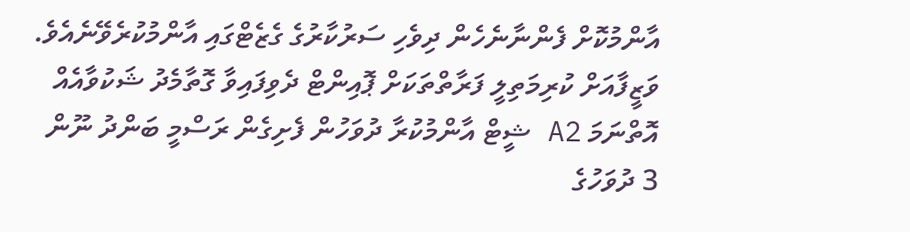އާންމުކޮށް ފެންނާނެހެން ދިވެހި ސަރުކާރުގެ ގެޒެޓްގައި އާންމުކުރެވޭނެއެވެ. ވަޒީފާއަށް ކުރިމަތިލީ ފަރާތްތަކަށް ޕޮއިންޓް ދެވިފައިވާ ގޮތާމެދު ޝަކުވާއެއް އޮތްނަމަ A2 ޝީޓް އާންމުކުރާ ދުވަހުން ފެށިގެން ރަސްމީ ބަންދު ނޫން 3 ދުވަހުގެ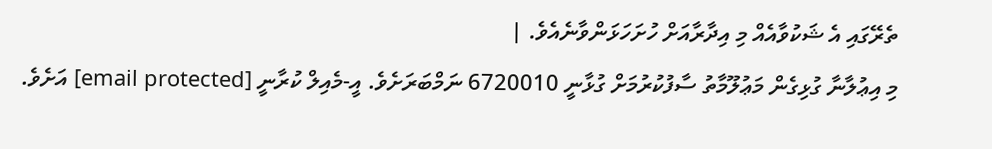ތެރޭގައި އެ ޝަކުވާއެއް މި އިދާރާއަށް ހުށަހަޅަންވާނެއެވެ. |
މި އިޢުލާނާ ގުޅިގެން މަޢުލޫމާތު ސާފުކުރުމަށް ގުޅާނީ 6720010 ނަމްބަރަށެވެ. އީ-މެއިލް ކުރާނީ [email protected] އަށެވެ.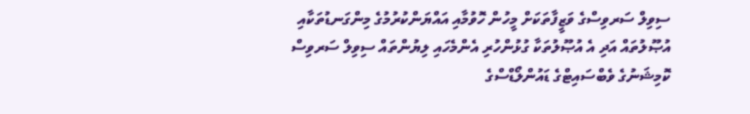ސިވިލް ސަރވިސްގެ ވަޒީފާތަކަށް މީހުން ހޮވުމާއި އައްޔަންކުރުމުގެ މިންގަނޑުތަކާއި އުޞޫލުތައް އަދި އެ އުޞޫލުތަކާ ގުޅުންހުރި އެންމެހައި ލިޔުންތައް ސިވިލް ސަރވިސް ކޮމިޝަނުގެ ވެބްސައިޓްގެ ޑައުންލޯޑްސްގެ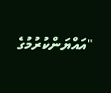"އައްޔަންކުރުމުގެ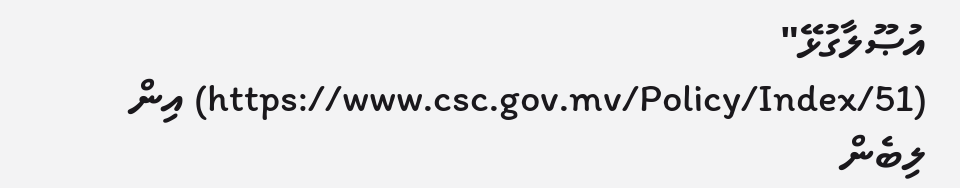އުޞޫލާގުޅޭ" (https://www.csc.gov.mv/Policy/Index/51) އިން ލިބެން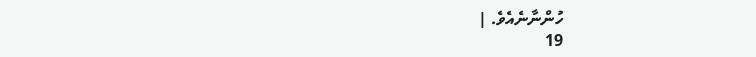ހުންނާނެއެވެ. |
19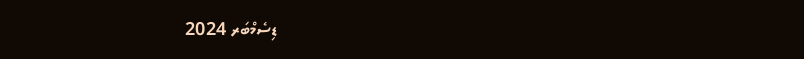ޑިސެމްބަރ 2024